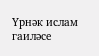Үрнәк ислам гаиләсе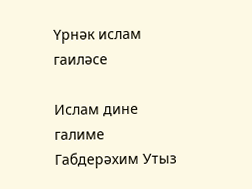Үрнәк ислам гаиләсе

Ислам дине галиме Габдерәхим Утыз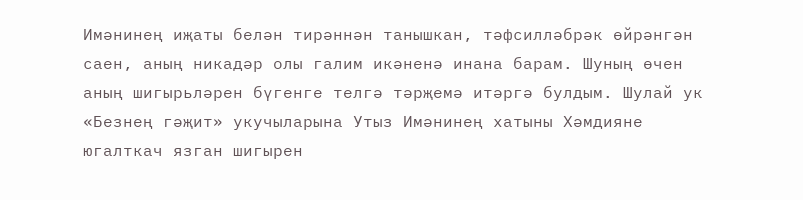Имәнинең иҗаты белән тирәннән танышкан, тәфсилләбрәк өйрәнгән саен, аның никадәр олы галим икәненә инана барам. Шуның өчен аның шигырьләрен бүгенге телгә тәрҗемә итәргә булдым. Шулай ук «Безнең гәҗит» укучыларына Утыз Имәнинең хатыны Хәмдияне югалткач язган шигырен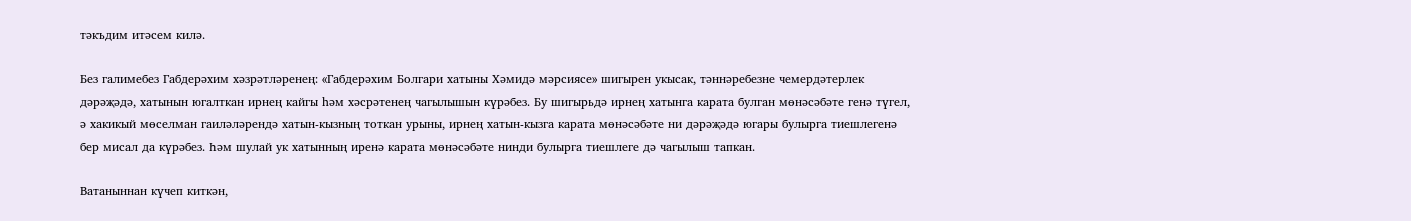тәкъдим итәсем килә.

Без галимебез Габдерәхим хәзрәтләренең: «Габдерәхим Болгари хатыны Хәмидә мәрсиясе» шигырен укысак, тәннәребезне чемердәтерлек дәрәҗәдә, хатынын югалткан ирнең кайгы һәм хәсрәтенең чагылышын күрәбез. Бу шигырьдә ирнең хатынга карата булган мөнәсәбәте генә түгел, ә хакикый мөселман гаиләләрендә хатын-кызның тоткан урыны, ирнең хатын-кызга карата мөнәсәбәте ни дәрәҗәдә югары булырга тиешлегенә бер мисал да күрәбез. Һәм шулай ук хатынның иренә карата мөнәсәбәте нинди булырга тиешлеге дә чагылыш тапкан.

Ватаныннан күчеп киткән,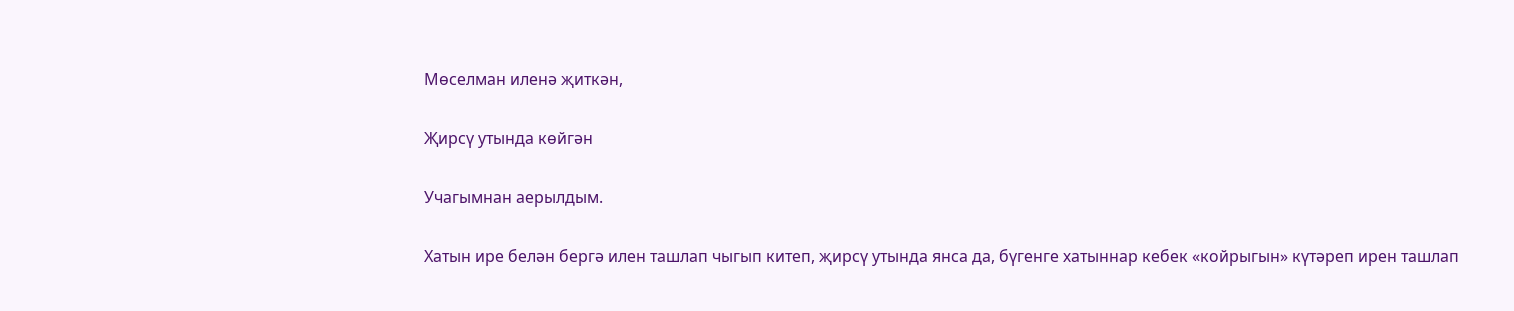Мөселман иленә җиткән,

Җирсү утында көйгән

Учагымнан аерылдым.

Хатын ире белән бергә илен ташлап чыгып китеп, җирсү утында янса да, бүгенге хатыннар кебек «койрыгын» күтәреп ирен ташлап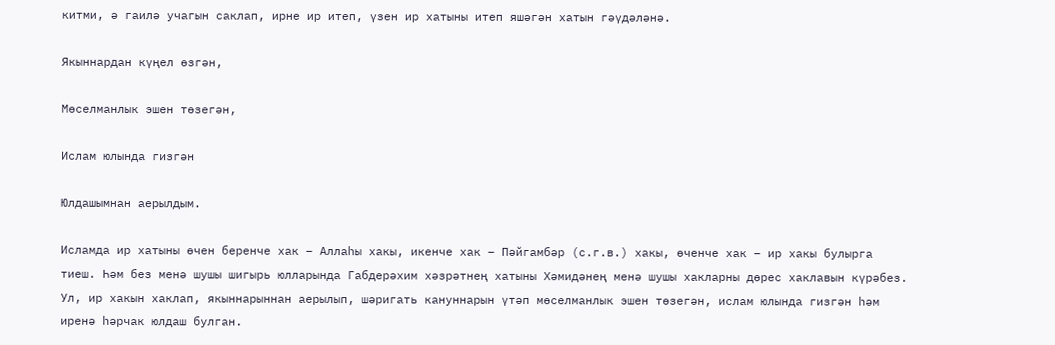китми, ә гаилә учагын саклап, ирне ир итеп, үзен ир хатыны итеп яшәгән хатын гәүдәләнә.

Якыннардан күңел өзгән,

Мөселманлык эшен төзегән,

Ислам юлында гизгән

Юлдашымнан аерылдым.

Исламда ир хатыны өчен беренче хак – Аллаһы хакы, икенче хак – Пәйгамбәр (с.г.в.) хакы, өченче хак – ир хакы булырга тиеш. Һәм без менә шушы шигырь юлларында Габдерәхим хәзрәтнең хатыны Хәмидәнең менә шушы хакларны дөрес хаклавын күрәбез. Ул, ир хакын хаклап, якыннарыннан аерылып, шәригать кануннарын үтәп мөселманлык эшен төзегән, ислам юлында гизгән һәм иренә һәрчак юлдаш булган.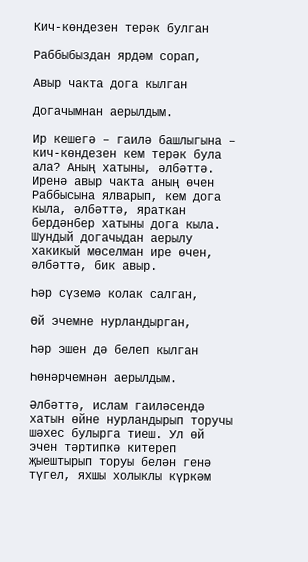Кич-көндезен терәк булган

Раббыбыздан ярдәм сорап,

Авыр чакта дога кылган

Догачымнан аерылдым.

Ир кешегә – гаилә башлыгына – кич-көндезен кем терәк була ала? Аның хатыны, әлбәттә. Иренә авыр чакта аның өчен Раббысына ялварып, кем дога кыла, әлбәттә, яраткан бердәнбер хатыны дога кыла. Шундый догачыдан аерылу хакикый мөселман ире өчен, әлбәттә, бик авыр.

Һәр сүземә колак салган,

Өй эчемне нурландырган,

Һәр эшен дә белеп кылган

Һөнәрчемнән аерылдым.

Әлбәттә, ислам гаиләсендә хатын өйне нурландырып торучы шәхес булырга тиеш. Ул өй эчен тәртипкә китереп җыештырып торуы белән генә түгел, яхшы холыклы күркәм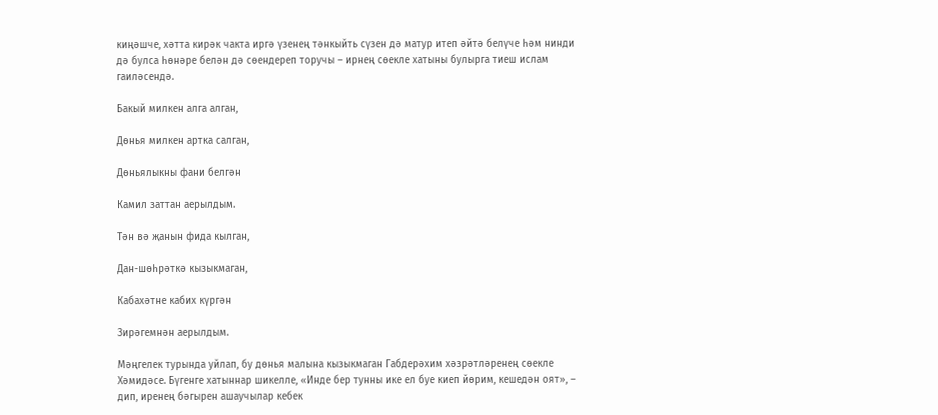киңәшче, хәтта кирәк чакта иргә үзенең тәнкыйть сүзен дә матур итеп әйтә белүче һәм нинди дә булса һөнәре белән дә сөендереп торучы – ирнең сөекле хатыны булырга тиеш ислам гаиләсендә.

Бакый милкен алга алган,

Дөнья милкен артка салган,

Дөньялыкны фани белгән

Камил заттан аерылдым.

Тән вә җанын фида кылган,

Дан-шөһрәткә кызыкмаган,

Кабахәтне кабих күргән

Зирәгемнән аерылдым.

Мәңгелек турында уйлап, бу дөнья малына кызыкмаган Габдерәхим хәзрәтләренең сөекле Хәмидәсе. Бүгенге хатыннар шикелле, «Инде бер тунны ике ел буе киеп йөрим, кешедән оят», – дип, иренең бәгырен ашаучылар кебек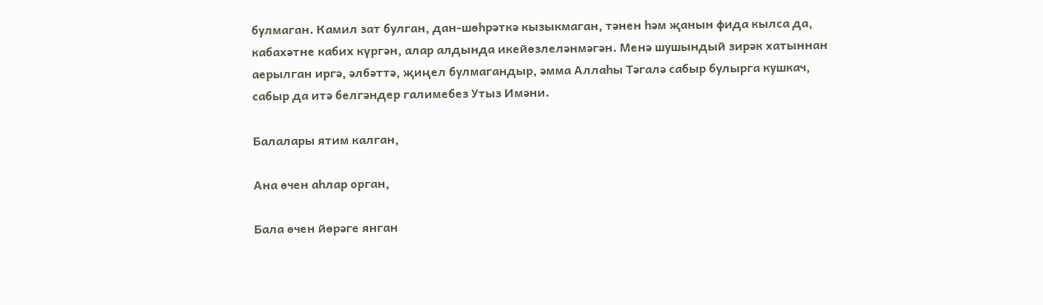булмаган. Камил зат булган, дан-шөһрәткә кызыкмаган, тәнен һәм җанын фида кылса да, кабахәтне кабих күргән, алар алдында икейөзлеләнмәгән. Менә шушындый зирәк хатыннан аерылган иргә, әлбәттә, җиңел булмагандыр, әмма Аллаһы Тәгалә сабыр булырга кушкач, сабыр да итә белгәндер галимебез Утыз Имәни.

Балалары ятим калган,

Ана өчен аһлар орган,

Бала өчен йөрәге янган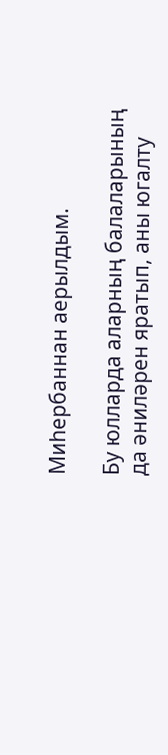Миһербаннан аерылдым.

Бу юлларда аларның балаларының да әниләрен яратып, аны югалту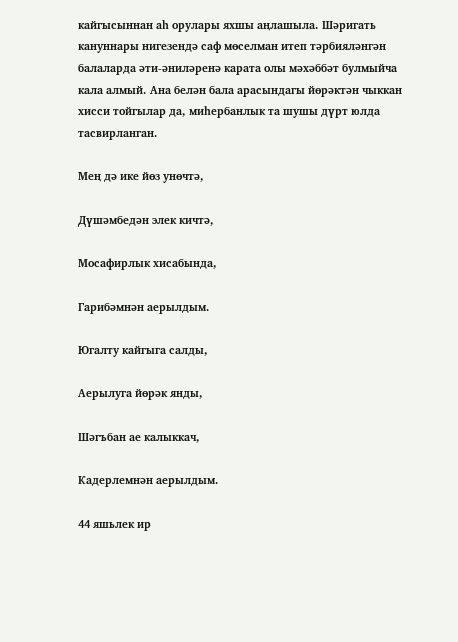кайгысыннан аһ орулары яхшы аңлашыла. Шәригать кануннары нигезендә саф мөселман итеп тәрбияләнгән балаларда әти-әниләренә карата олы мәхәббәт булмыйча кала алмый. Ана белән бала арасындагы йөрәктән чыккан хисси тойгылар да, миһербанлык та шушы дүрт юлда тасвирланган.

Мең дә ике йөз унөчтә,

Дүшәмбедән элек кичтә,

Мосафирлык хисабында,

Гарибәмнән аерылдым.

Югалту кайгыга салды,

Аерылуга йөрәк янды,

Шәгъбан ае калыккач,

Кадерлемнән аерылдым.

44 яшьлек ир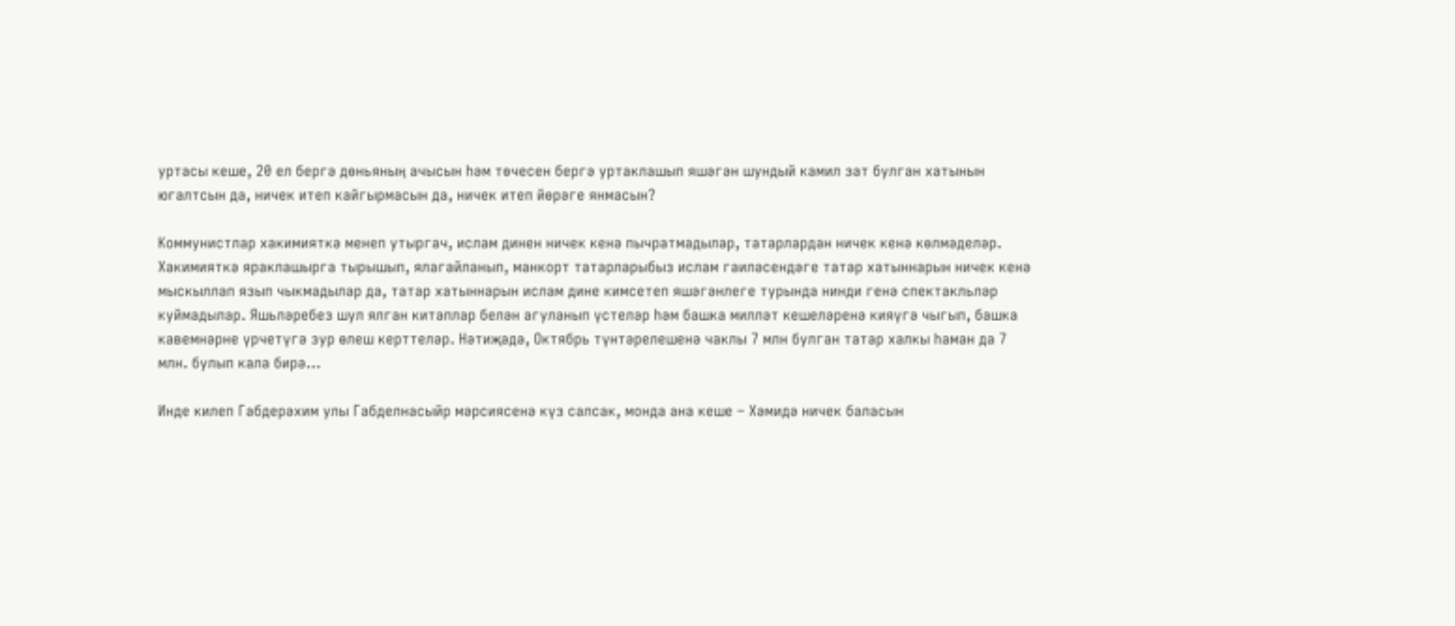уртасы кеше, 20 ел бергә дөньяның ачысын һәм төчесен бергә уртаклашып яшәгән шундый камил зат булган хатынын югалтсын да, ничек итеп кайгырмасын да, ничек итеп йөрәге янмасын?

Коммунистлар хакимияткә менеп утыргач, ислам динен ничек кенә пычратмадылар, татарлардан ничек кенә көлмәделәр. Хакимияткә яраклашырга тырышып, ялагайланып, манкорт татарларыбыз ислам гаиләсендәге татар хатыннарын ничек кенә мыскыллап язып чыкмадылар да, татар хатыннарын ислам дине кимсетеп яшәгәнлеге турында нинди генә спектакльләр куймадылар. Яшьләребез шул ялган китаплар белән агуланып үстеләр һәм башка милләт кешеләренә кияүгә чыгып, башка кавемнәрне үрчетүгә зур өлеш керттеләр. Нәтиҗәдә, Октябрь түнтәрелешенә чаклы 7 млн булган татар халкы һаман да 7 млн. булып кала бирә…

Инде килеп Габдерәхим улы Габделнасыйр мәрсиясенә күз салсак, монда ана кеше – Хәмидә ничек баласын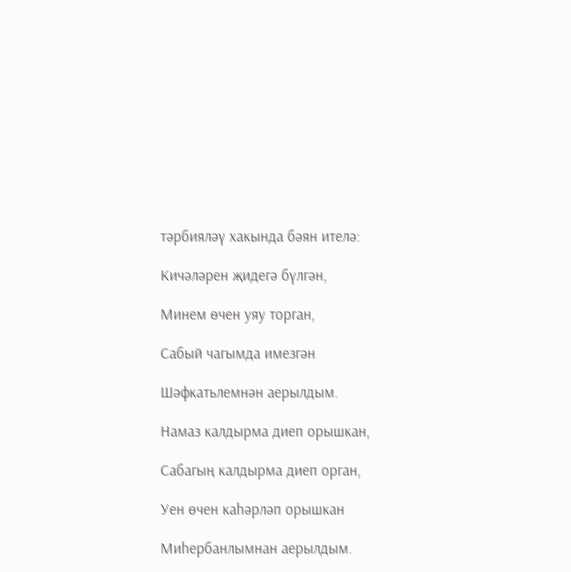тәрбияләү хакында бәян ителә:

Кичәләрен җидегә бүлгән,

Минем өчен уяу торган,

Сабый чагымда имезгән

Шәфкатьлемнән аерылдым.

Намаз калдырма диеп орышкан,

Сабагың калдырма диеп орган,

Уен өчен каһәрләп орышкан

Миһербанлымнан аерылдым.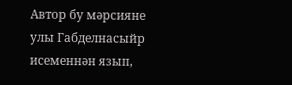Автор бу мәрсияне улы Габделнасыйр исеменнән язып,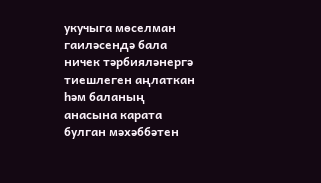укучыга мөселман гаиләсендә бала ничек тәрбияләнергә тиешлеген аңлаткан һәм баланың анасына карата булган мәхәббәтен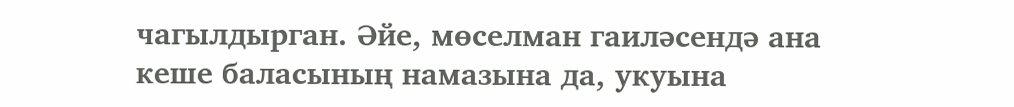чагылдырган. Әйе, мөселман гаиләсендә ана кеше баласының намазына да, укуына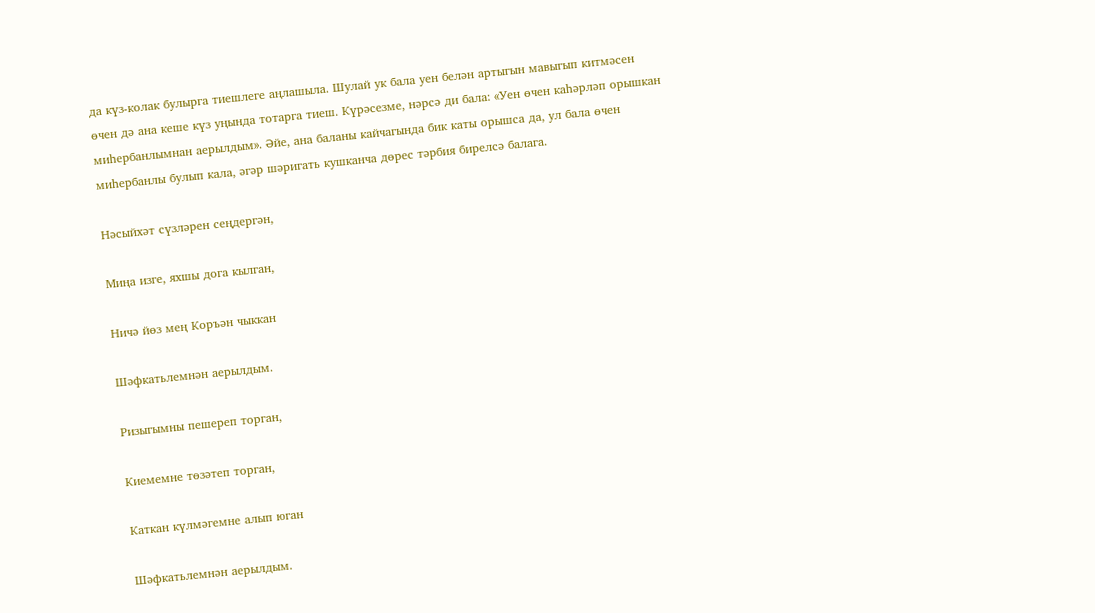да күз-колак булырга тиешлеге аңлашыла. Шулай ук бала уен белән артыгын мавыгып китмәсен өчен дә ана кеше күз уңында тотарга тиеш. Күрәсезме, нәрсә ди бала: «Уен өчен каһәрләп орышкан миһербанлымнан аерылдым». Әйе, ана баланы кайчагында бик каты орышса да, ул бала өчен миһербанлы булып кала, әгәр шәригать кушканча дөрес тәрбия бирелсә балага.

Нәсыйхәт сүзләрен сеңдергән,

Миңа изге, яхшы дога кылган,

Ничә йөз мең Коръән чыккан

Шәфкатьлемнән аерылдым.

Ризыгымны пешереп торган,

Киемемне төзәтеп торган,

Каткан күлмәгемне алып юган

Шәфкатьлемнән аерылдым.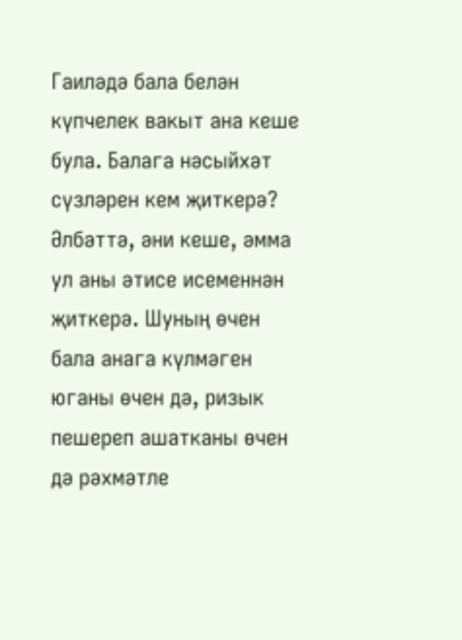Гаиләдә бала белән күпчелек вакыт ана кеше була. Балага нәсыйхәт сүзләрен кем җиткерә? Әлбәттә, әни кеше, әмма ул аны әтисе исеменнән җиткерә. Шуның өчен бала анага күлмәген юганы өчен дә, ризык пешереп ашатканы өчен дә рәхмәтле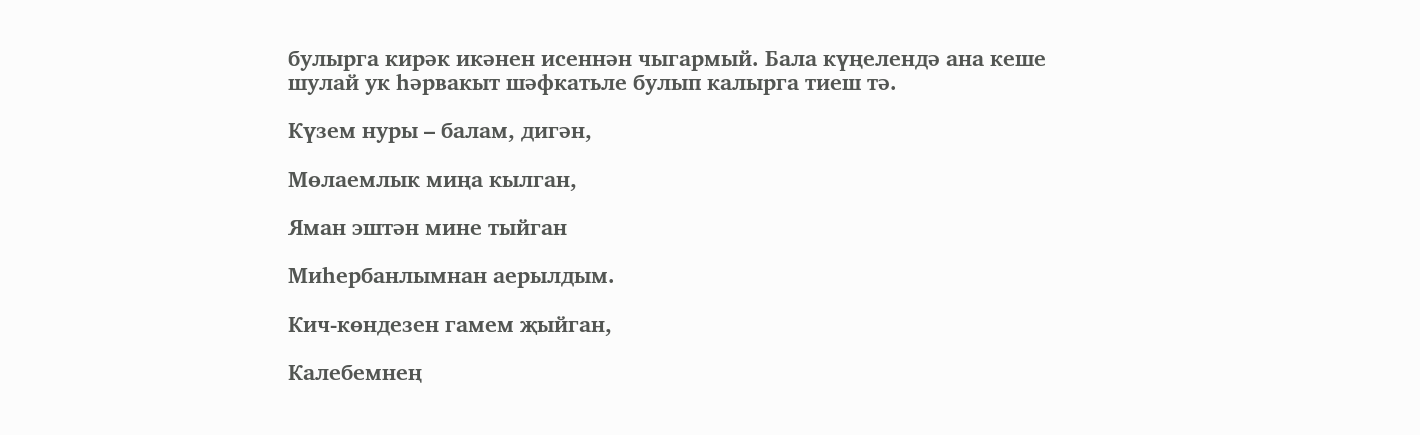булырга кирәк икәнен исеннән чыгармый. Бала күңелендә ана кеше шулай ук һәрвакыт шәфкатьле булып калырга тиеш тә.

Күзем нуры – балам, дигән,

Мөлаемлык миңа кылган,

Яман эштән мине тыйган

Миһербанлымнан аерылдым.

Кич-көндезен гамем җыйган,

Калебемнең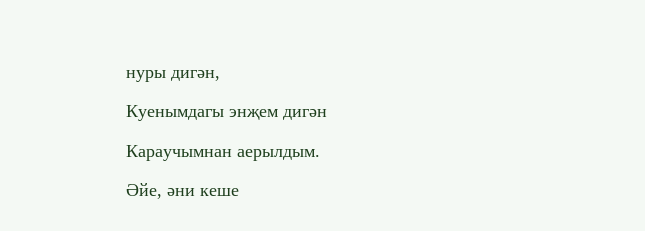нуры дигән,

Куенымдагы энҗем дигән

Караучымнан аерылдым.

Әйе, әни кеше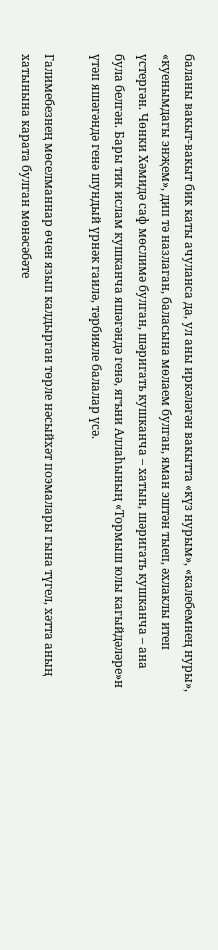баланы вакыт-вакыт бик каты ачуланса да, ул аны иркәләгән вакытта «күз нурым», «калебемнең нуры», «куенымдагы энҗем», дип тә назлаган, баласына мөлаем булган, яман эштән тыеп, әхлаклы итеп үстергән. Чөнки Хәмидә саф мөслимә булган, шәригать кушканча – хатын, шәригать кушканча – ана була белгән. Бары тик ислам кушканча яшәгәндә генә, ягъни Аллаһының «Тормыш юлы кагыйдәләре»н үтәп яшәгәндә генә шундый үрнәк гаилә, тәрбияле балалар үсә.

Галимебезнең мөселманнар өчен язып калдырган төрле нәсыйхәт поэмалары гына түгел, хәтта аның хатынына карата булган мөнәсәбәте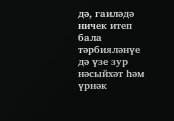дә, гаиләдә ничек итеп бала тәрбияләнүе дә үзе зур нәсыйхәт һәм үрнәк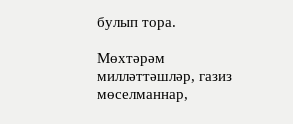булып тора.

Мөхтәрәм милләттәшләр, газиз мөселманнар,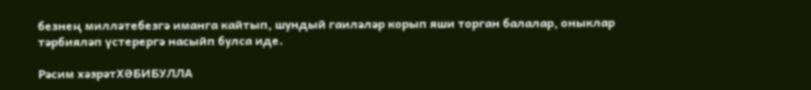безнең милләтебезгә иманга кайтып, шундый гаиләләр корып яши торган балалар, оныклар тәрбияләп үстерергә насыйп булса иде.

Рәсим хәзрәтХӘБИБУЛЛА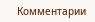Комментарии